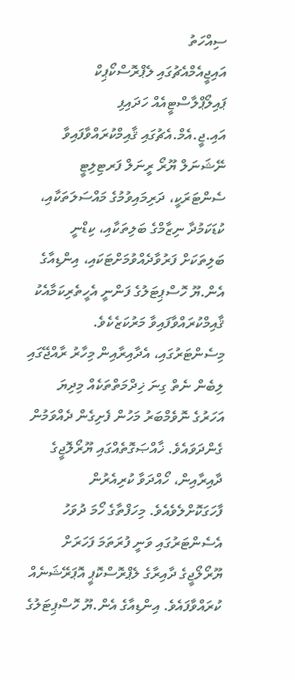ސިއްހަތު
އައިޖީއެމްއެޗުގައި ލެޕްރޮސްކޯޕިކް ޕައިލޯޕްލާސްޓީއެއް ހަދައިފި
އައި.ޖީ.އެމް.އެޗުގައި ޤާއިމްކުރައްވާފައިވާ ނޭޝަނަލް ޔޫރޯ ރީނަލް ފަރޓިލިޓީ ސެންޓަރަކީ، ދަރިމައިވުމުގެ މައްސަލަތަކާއި، ކުޑަކަމުދާ ނިޒާމްގެ ބަލިތަކާއި، ކިޑްނީ ބަލިތަކަށް ފަރުވާދެއްވުމަށްޓަކައި، އިންޑިއާގެ އެން.ޔޫ ހޮސްޕިޓަލުގެ ފަންނީ އެހީތެރިކަމާއެކު ޤާއިމްކުރައްވާފައިވާ މަރުކަޒެކެވެ. މިސެންޓަރުގައި، އެދާއިރާއިން މިހާރު ރާއްޖޭގައި ލިބެން ނެތް ގިނަ ޚިދްމަތްތަކެއް މިދިޔަ އަހަރުގެ ނޮވެމްބަރު މަހުން ފެށިގެން ދެއްވަމުން ގެންދަވައެވެ. ޚާއްޞަގޮތެއްގައި ޔޫރޯލޮޖީގެ ދާއިރާއިން، ހޯއްދަވާ ކުރިއެރުން ފާހަގަކޮށްލެވެއެވެ. މިހަފްތާގެ ހޯމަ ދުވަހު އެސެންޓަރުގައި ވަނީ ފުރަތަމަ ފަހަރަށް ޔޫރޯލޯޖީގެ ދާއިރާގެ ލެޕްރޮސްކޮޕީ އޮޕަރޭޝަނެއް ކުރައްވާފައެވެ. އިންޑިއާގެ އެން.ޔޫ ހޮސްޕިޓަލުގެ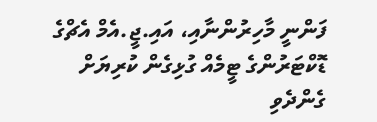ފަންނީ މާހިރުންނާއި، އައި.ޖީ.އެމް އެޗްގެ ޑޮކްޓަރުންގެ ޓީމެއް ގުޅިގެން ކުރިޔަށް ގެންދެވި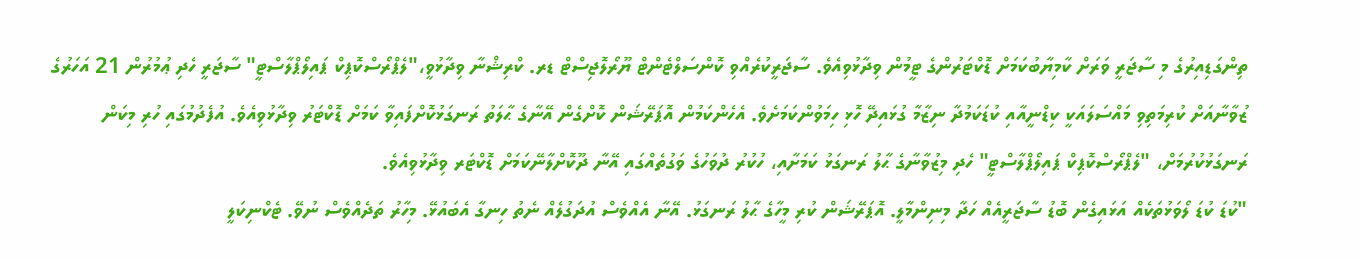ތިންގަޑިއިރުގެ މި ސާޖަރީ ވަރަށް ކާމިޔާބުކަމަށް ޑޮކްޓަރުންގެ ޓީމުން ވިދާޅުވިއެވެ. ސާޖަރީކުރެއްވި ކޮންސަލްޓެންޓް ޔޫރޯލޮޖިސްޓް ޑރ. ކްރިޝްނާ ވިދާޅުވީ،"ލެޕްރޯސްކޮޕިކް ޕައިލޯޕްލާސްޓީ" ސާޖަރީ ހެދި ޢުމުރުން 21 އަހަރުގެ ޒުވާނާއަށް ކުރިމަތިވި މައްސަލައަކީ ކިޑްނީއާއި ކުޑަކަމުދާ ނިޒާމާ ގުޅައިދޭ ހޮޅި ހިމަވުންކަމަށެވެ. އެހެންކަމުން އޮޕަރޭޝަން ކޮށްގެން އޭނާގެ ޙާލަތު ރަނގަޅުކޮށްފައިވާ ކަމަށް ޑޮކްޓަރު ވިދާޅުވިއެވެ. އުފެދުމުގައި ހުރި މިކަން ރަނގަޅުކުރުމަށް، "ލެޕްރޯސްކޮޕިކް ޕައިލޯޕްލާސްޓީ" ހެދި މިޒުވާނާގެ ޙާލު ރަނގަޅު ކަމަށާއި، ހުކުރު ދުވަހުގެ ވަގުތެއްގައި އޭނާ ދޫކޮށްލާނޭކަމަށް ޑޮކްޓަރ ވިދާޅުވިއެވެ.
"ކުޑަ ކުޑަ ލޯވަޅުތަކެއް އަޅައިގެން ބޮޑު ސާޖަރީއެއް ހަދާ މިނިންމާލީ. އޮޕަރޭޝަން ކުރި މީހާގެ ޙާލު ރަނގަޅު. އޭނާ އެއްވެސް އުދަގުލެއް ނެތު ހިނގާ އެބައުޅޭ. މިހާރު ތަދެއްވެސް ނުވޭ. ޓެކްނިކަލީ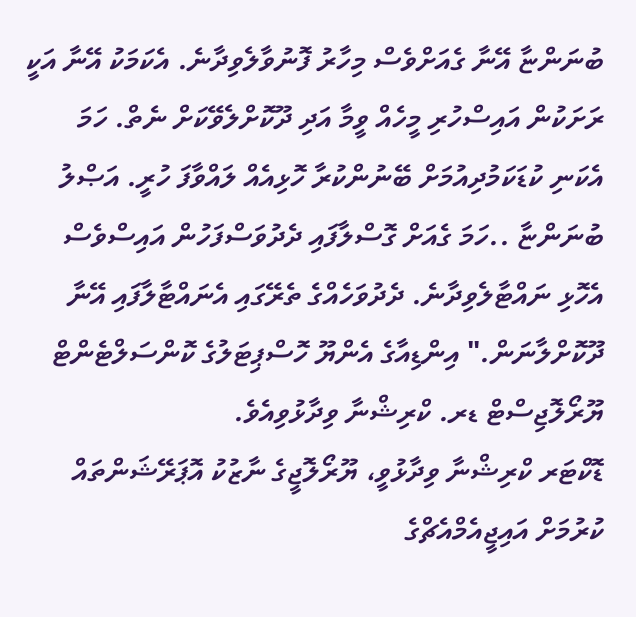ބުނަންޏާ އޭނާ ގެއަށްވެސް މިހާރު ފޮނުވާލެވިދާނެ. އެކަމަކު އޭނާ އަކީ ރަށަކުން އައިސްހުރި މީހެއް ވީމާ އަދި ދޫކޮށްލެވޭކަށް ނެތް. ހަމަ އެކަނި ކުޑަކަމުދިއުމަށް ބޭނުންކުރާ ހޮޅިއެއް ލައްވާފަ ހުރީ. އަޞްލު ބުނަންޏާ ..ހަމަ ގެއަށް ގޮސްލާފައި ދެދުވަސްފަހުން އައިސްވެސް އެހޮޅި ނައްޓާލެވިދާނެ. ދެދުވަހެއްގެ ތެރޭގައި އެނައްޓާލާފައި އޭނާ ދޫކޮށްލާނަން." އިންޑިއާގެ އެންޔޫ ހޮސްޕިޓަލުގެ ކޮންސަލްޓެންޓް ޔޫރޯލޮޖިސްޓް ޑރ. ކްރިޝްނާ ވިދާޅުވިއެވެ.
ޑޮކްޓަރ ކްރިޝްނާ ވިދާޅުވީ، ޔޫރޯލޮޖީގެ ނާޒުކު އޮޕަރޭޝަންތައް ކުރުމަށް އައިޖީއެމްއެޗްގެ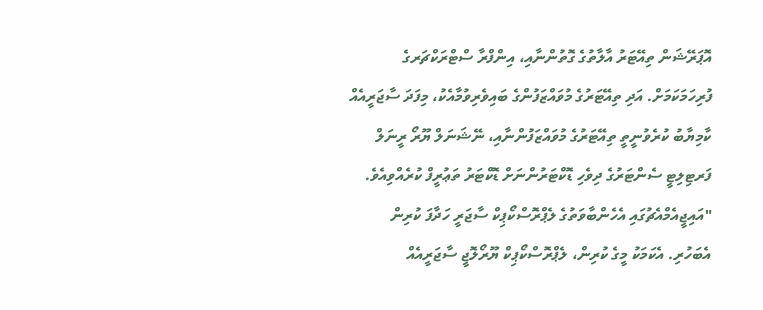އޮޕަރޭޝަން ތިއޭޓަރު އާލާތުގެ ގޮތުންނާއި، އިންފްރާ ސްޓްރަކްޗަރގެ ފުރިހަމަކަމަށް. އަދި ތިއޭޓަރުގެ މުވައްޒަފުންގެ ބައިވެރިވުމާއެކު، މިފަދަ ސާޖަރީއެއް ކާމިޔާބު ކުރެވުނީތީ ތިއޭޓަރުގެ މުވައްޒަފުންނާއި، ނޭޝަނަލް ޔޫރޯ ރީނަލް ފަރޓިލިޓީ ސެންޓަރުގެ ދިވެހި ޑޮކްޓަރުންނަށް ޑޮކްޓަރު ތަޢުރީފް ކުރެއްވިއެވެ.
"އައިޖީއެމްއެޗުގައި އެހެންބާވަތުގެ ލެޕްރޮސްކޯޕިކް ސާޖަރީ ހަދާފަ ކުރިން އެބަހުރި. އެކަމަކު މީގެ ކުރިން، ލެޕްރޮސްކޯޕިކް ޔޫރޯލޮޖީ ސާޖަރީއެއް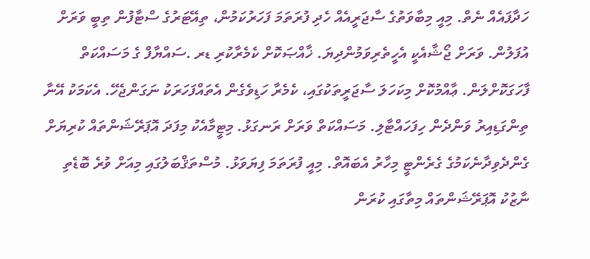ހަދާފައެއް ނެތް. މިއީ މިބާވަތުގެ ސާޖަރީއެއް ހެދި ފުރަތަމަ ފަހަރުކަމުން، ތިއޭޓަރުގެ ސްޓާފުން ތިބީ ވަރަށް އުފަލުން. ވަރަށް ޖޯޝާއެކީ އެހީތެރިވަމުންދިޔަ. ޚާއްޞަކޮށް ކެމެރާކުރި ޑރ .ސައްޔާފް ގެ މަސައްކަތް ފާހަގަކޮށްލަން. ޢާއްމުކޮށް މިކަހަލަ ސާޖަރީތަކުގައި، ކެމެރާ ހަޑިވެގެން އެތައްފަހަރަކު ނަގަންޖެހޭ. އެކަމަކު އޭނާ ތިންގަޑިއިރު ވަންދެން ހިފަހައްޓާލި. މަސައްކަތް ވަރަށް ރަނގަޅު. މިޓީމާއެކު މިފަދަ އޮޕަރޭޝަންތައް ކުރިޔަށް ގެންދެވިދާނެކަމުގެ ގެރެންޓީ މިހާރު އެބައޮތް. މިއީ ފުރަތަމަ ފިޔަވަޅު. މުސްތަޤްބަލުގައި މިއަށް ވުރެ ބޮޑެތި ނާޒުކު އޮޕަރޭޝަންތައް މިތާގައި ކުރަން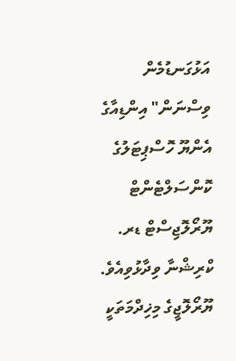އަޅުގަނޑުމެން ވިސްނަން" އިންޑިއާގެ އެންޔޫ ހޮސްޕިޓަލުގެ ކޮންސަލްޓެންޓް ޔޫރޯލޮޖިސްޓް ޑރ. ކްރިޝްނާ ވިދާޅުވިއެވެ.
ޔޫރޯލޮޖީގެ މިޚިދްމަތަކީ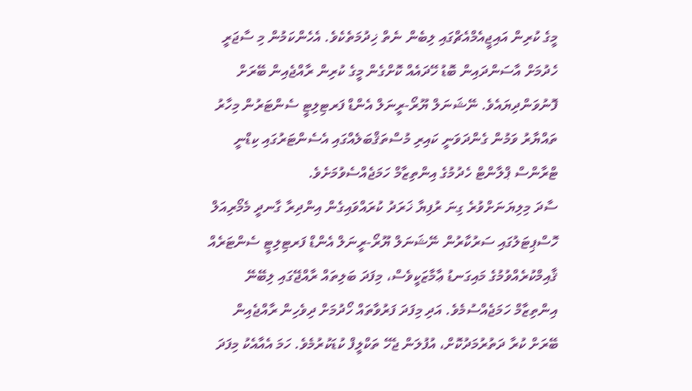މީގެ ކުރިން އައިޖީއެމްއެޗްގައި ލިބެން ނެތް ޚިދުމަތެކެވެ. އެހެންކަމުން މި ސާޖަރީ ހެދުމަށް އާސަންދައިން ބޮޑު ހޭދައެއް ކޮށްގެން މީގެ ކުރިން ރާއްޖެއިން ބޭރަށް ފޮނުވަންދިޔައެވެ. ނޭޝަނަލް ޔޫރޯ-ރީނަލް އެންޑް ފަރޓިލިޓީ ސެންޓަރުން މިހާރު ތައްޔާރު ވަމުން ގެންދަވަނީ ކައިރި މުސްތަޤްބަލެއްގައި އެސެންޓަރުގައި ކިޑްނީ ޓްރާންސް ޕްލާންޓް ހެދުމުގެ އިންތިޒާމް ހަމަޖެއްސެވުމަށެވެ.
ސާދަ މިލިޔަނަށްވުރެ ގިނަ ރުފިޔާ ޚަރަދު ކުރައްވައިގެން އިންދިރާ ގާނދީ މެމޯރިއަލް ހޮސްޕިޓަލުގައި ސަރުކާރުން ނޭޝަނަލް ޔޫރޯ-ރީނަލް އެންޑް ފަރޓިލިޓީ ސެންޓަރެއް ޤާއިމްކުރެއްވުމުގެ މައިގަނޑު ޢާމާޒަކީވެސް، މިފަދަ ބަލިތައް ރާއްޖޭގައި ލިބޭނޭ އިންތިޒާމް ހަމަޖެއްސުމެވެ. އަދި މިފަދަ ފަރުވާތައް ހޯދުމަށް ދިވެހިން ރާއްޖެއިން ބޭރަށް ކުރާ ދަތުރުމަދުކޮށް، އުފުލަން ޖެހޭ ތަކްލީފް ކުޑަކުރުމެވެ. ހަމަ އެއާއެކު މިފަދަ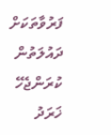ފަރުވާތަކަށް ދައުލަތުން ކުރަންޖެހޭ ޚަރަދު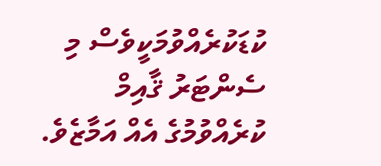ކުޑަކުރެއްވުމަކީވެސް މި ސެންޓަރު ޤާއިމް ކުރެއްވުމުގެ އެއް އަމާޒެވެ.